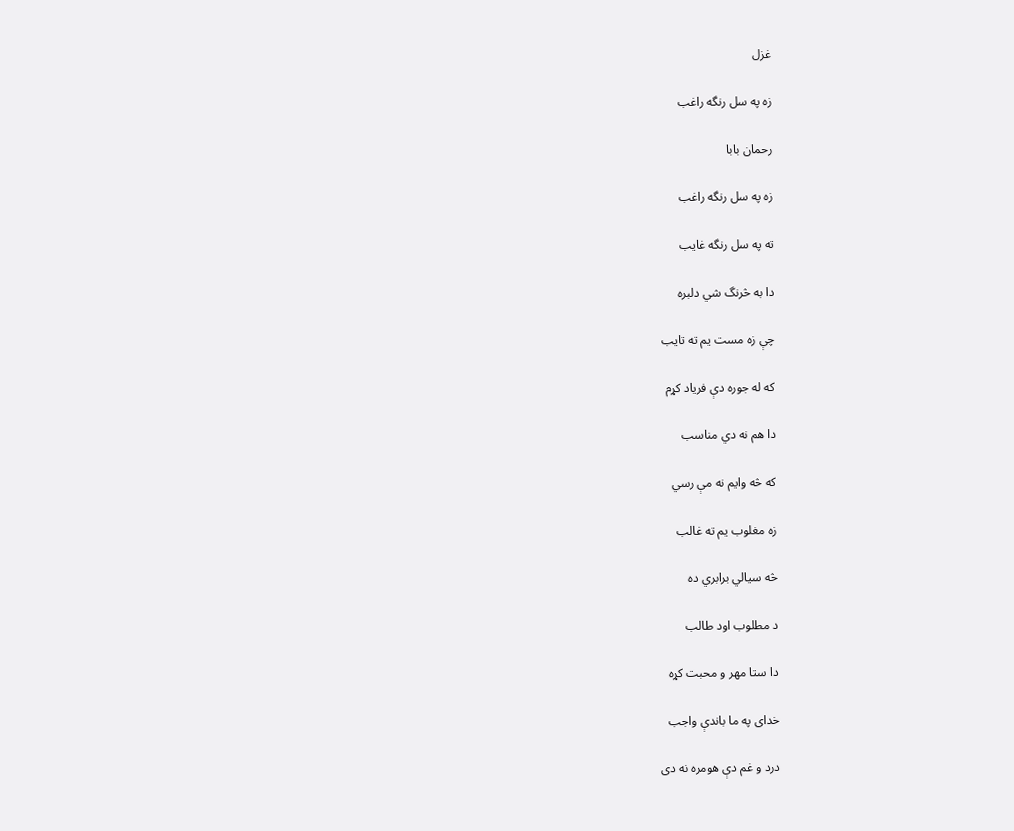غزل

زه په سل رنگه راغب

رحمان بابا

زه په سل رنگه راغب

ته په سل رنگه غايب

دا به څرنگ شي دلبره

چې زه مست يم ته تايب

که له جوره دې فرياد کړم

دا هم نه دي مناسب

که څه وايم نه مې رسي

زه مغلوب يم ته غالب

څه سيالي برابري ده

د مطلوب اود طالب

دا ستا مهر و محبت کړه

خدای په ما باندې واجب

درد و غم دې هومره نه دی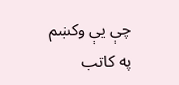چې يې وکښم په کاتب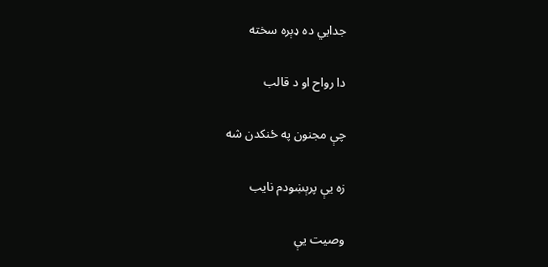جدايي ده ډېره سخته

دا رواح او د قالب

چې مجنون په ځنکدن شه

زه يې پرېښودم نايب

وصيت يې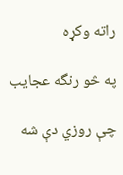راته وکړه

په څو رنگه عجايب

چې روزي دې شه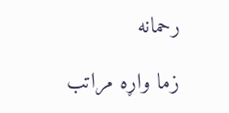رحمانه

زما واړه مراتب